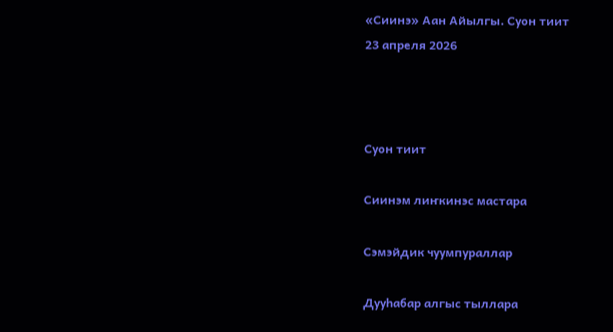«Сиинэ» Аан Айылгы. Суон тиит
23 апреля 2026



Суон тиит

Сиинэм лиҥкинэс мастара

Сэмэйдик чуумпураллар

Дууһабар алгыс тыллара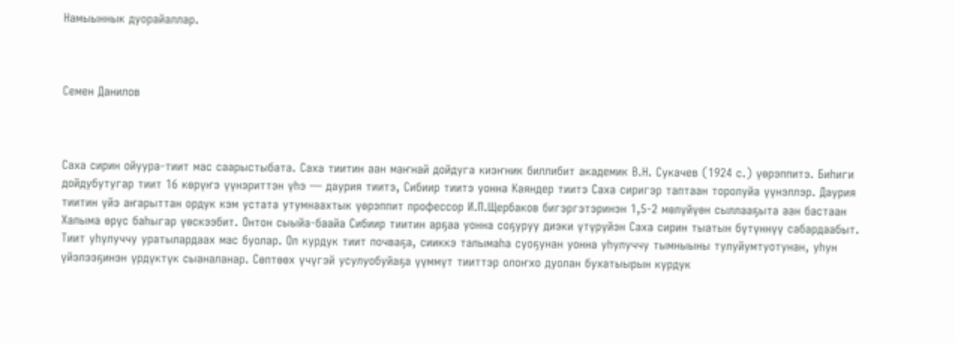Намыыннык дуорайаллар.



Семен Данилов



Саха сирин ойуура-тиит мас саарыстыбата. Саха тиитин аан маҥнай дойдуга киэҥник биллибит академик В.Н. Сукачев (1924 с.) үөрэппитэ. Биһиги дойдубутугар тиит 16 көрүҥэ үүнэриттэн үһэ — даурия тиитэ, Сибиир тиитэ уонна Каяндер тиитэ Саха сиригэр таптаан торолуйа үүнэллэр. Даурия тиитин үйэ аҥарыттан ордук кэм устата утумнаахтык үөрэппит профессор И.П.Щербаков бигэргэтэринэн 1,5-2 мөлүйүөн сыллааҕыта аан бастаан Халыма өрүс баһыгар үөскээбит. Онтон сыыйа-баайа Сибиир тиитин арҕаа уонна соҕуруу диэки үтүрүйэн Саха сирин тыатын бүтүннүү сабардаабыт. Тиит уһулуччу уратылардаах мас буолар. Ол курдук тиит почваҕа, сииккэ талымаһа суоҕунан уонна уһулуччу тымныыны тулуйумтуотунан, уһун үйэлээҕинэн үрдүктүк сыаналанар. Сөптөөх үчүгэй усулуобуйаҕа үүммүт тииттэр олоҥхо дуолан бухатыырын курдук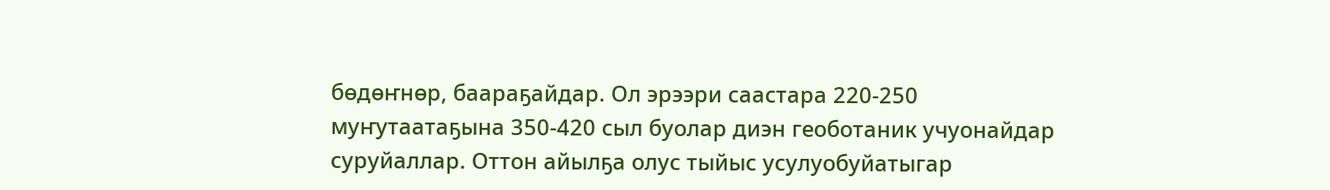бөдөҥнөр, баараҕайдар. Ол эрээри саастара 220-250 муҥутаатаҕына 350-420 сыл буолар диэн геоботаник учуонайдар суруйаллар. Оттон айылҕа олус тыйыс усулуобуйатыгар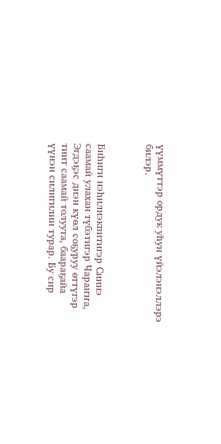үүммүттэр ордук уһун үйэлэнэллэрэ билэр.



Биһиги нэһилиэкпитигэр Сиинэ саамай улахан түбэтигэр Чараҥҥа, Эгдэҕэс диэн күөл соҕуруу өттүгэр тиит саамай толуута, баараҕайа үүнэн силигилии турар. Бу сир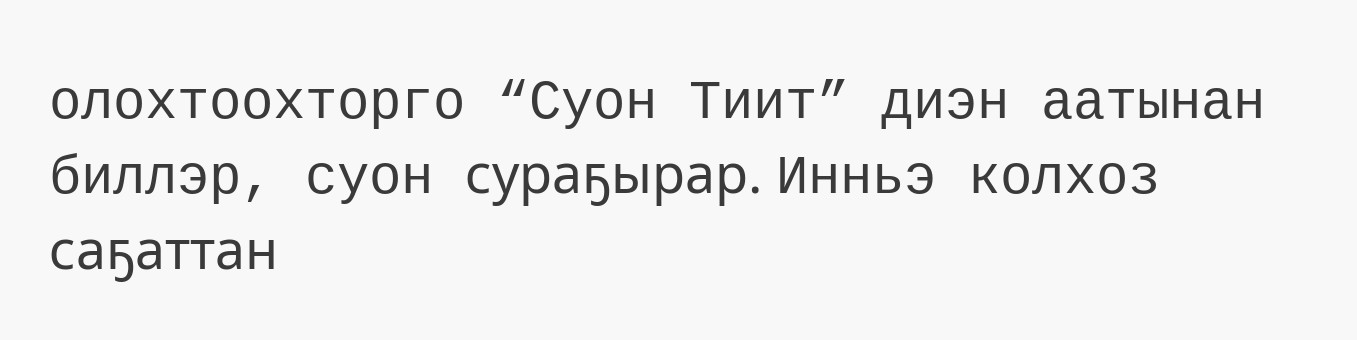олохтоохторго “Суон Тиит” диэн аатынан биллэр, суон сураҕырар. Инньэ колхоз саҕаттан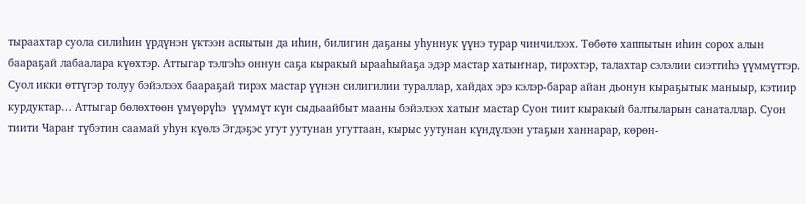тыраахтар суола силиһин үрдүнэн үктээн аспытын да иһин, билигин даҕаны уһуннук үүнэ турар чинчилээх. Төбөтө хаппытын иһин сорох алын баараҕай лабаалара күөхтэр. Аттыгар тэлгэһэ оннун саҕа кыракый ырааһыйаҕа эдэр мастар хатыҥнар, тирэхтэр, талахтар сэлэлии сиэттиһэ үүммүттэр. Суол икки өттүгэр толуу бэйэлээх баараҕай тирэх мастар үүнэн силигилии тураллар, хайдах эрэ кэлэр-барар айан дьонун кыраҕытык маныыр, кэтиир курдуктар… Аттыгар бөлөхтөөн үмүөрүһэ  үүммүт күн сыдьаайбыт мааны бэйэлээх хатыҥ мастар Суон тиит кыракый балтыларын санаталлар. Суон тиити Чараҥ түбэтин саамай уһун күөлэ Эгдэҕэс угут уутунан угуттаан, кырыс уутунан күндүлээн утаҕын ханнарар, көрөн-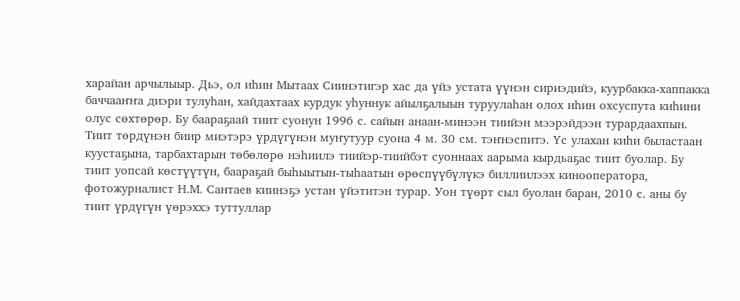харайан арчылыыр. Дьэ, ол иһин Мытаах Сиинэтигэр хас да үйэ устата үүнэн сириэдийэ, куурбакка-хаппакка баччааҥҥа диэри тулуһан, хайдахтаах курдук уһуннук айылҕалыын туруулаһан олох иһин охсуспута киһини олус сөхтөрөр. Бу баараҕаай тиит суонун 1996 с. сайын анаан-минээн тиийэн мээрэйдээн турардаахпын. Тиит төрдүнэн биир миэтэрэ үрдүгүнэн муҥутуур суона 4 м. 30 см. тэҥнэспитэ. Үс улахан киһи быластаан куустаҕына, тарбахтарын төбөлөрө нэһиилэ тиийэр-тиийбэт суоннаах аарыма кырдьаҕас тиит буолар. Бу тиит уопсай көстүүтүн, баараҕай быһыытын-тыһаатын өрөспүүбүлүкэ биллиилээх кинооператора, фотожурналист Н.М. Сантаев киинэҕэ устан үйэтитэн турар. Уон түөрт сыл буолан баран, 2010 с. аны бу тиит үрдүгүн үөрэххэ туттуллар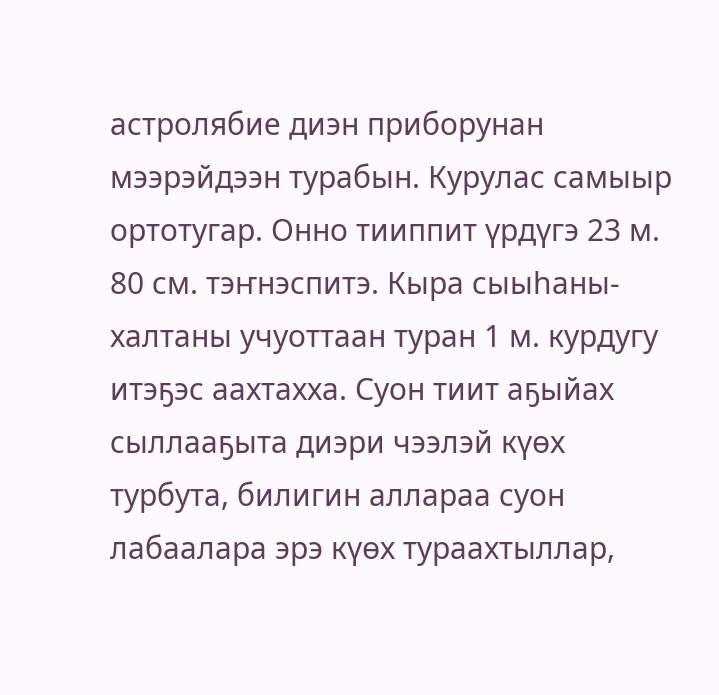астролябие диэн приборунан мээрэйдээн турабын. Курулас самыыр ортотугар. Онно тииппит үрдүгэ 23 м. 80 см. тэҥнэспитэ. Кыра сыыһаны-халтаны учуоттаан туран 1 м. курдугу итэҕэс аахтахха. Суон тиит аҕыйах сыллааҕыта диэри чээлэй күөх турбута, билигин аллараа суон лабаалара эрэ күөх тураахтыллар,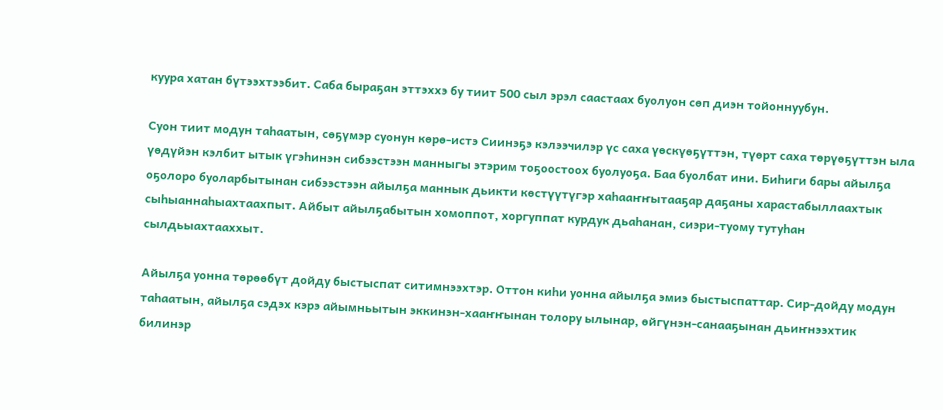куура хатан бүтээхтээбит. Саба быраҕан эттэххэ бу тиит 500 сыл эрэл саастаах буолуон сөп диэн тойоннуубун.

Суон тиит модун таһаатын, сөҕүмэр суонун көрө-истэ Сиинэҕэ кэлээчилэр үс саха үөскүөҕүттэн, түөрт саха төрүөҕүттэн ыла үөдүйэн кэлбит ытык үгэһинэн сибээстээн манныгы этэрим тоҕоостоох буолуоҕа. Баа буолбат ини. Биһиги бары айылҕа оҕолоро буоларбытынан сибээстээн айылҕа маннык дьикти көстүүтүгэр хаһааҥҥытааҕар даҕаны харастабыллаахтык сыһыаннаһыахтаахпыт. Айбыт айылҕабытын хомоппот, хоргуппат курдук дьаһанан, сиэри-туому тутуһан сылдьыахтааххыт.

Айылҕа уонна төрөөбүт дойду быстыспат ситимнээхтэр. Оттон киһи уонна айылҕа эмиэ быстыспаттар. Сир-дойду модун таһаатын, айылҕа сэдэх кэрэ айымньытын эккинэн-хааҥҥынан толору ылынар, өйгүнэн-санааҕынан дьиҥнээхтик билинэр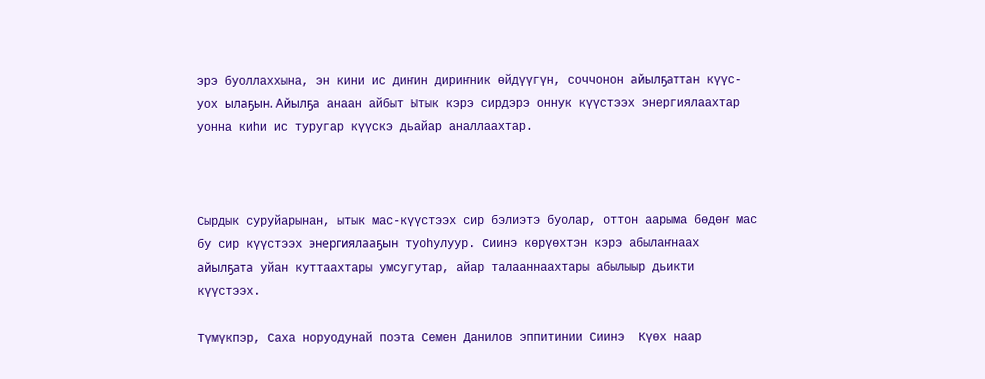эрэ буоллаххына, эн кини ис диҥин дириҥник өйдүүгүн, соччонон айылҕаттан күүс-уох ылаҕын. Айылҕа анаан айбыт Ытык кэрэ сирдэрэ оннук күүстээх энергиялаахтар уонна киһи ис туругар күүскэ дьайар аналлаахтар.



Сырдык суруйарынан, ытык мас-күүстээх сир бэлиэтэ буолар, оттон аарыма бөдөҥ мас бу сир күүстээх энергиялааҕын туоһулуур. Сиинэ көрүөхтэн кэрэ абылаҥнаах айылҕата уйан куттаахтары умсугутар, айар талааннаахтары абылыыр дьикти күүстээх.

Түмүкпэр, Саха норуодунай поэта Семен Данилов эппитинии Сиинэ  Күөх наар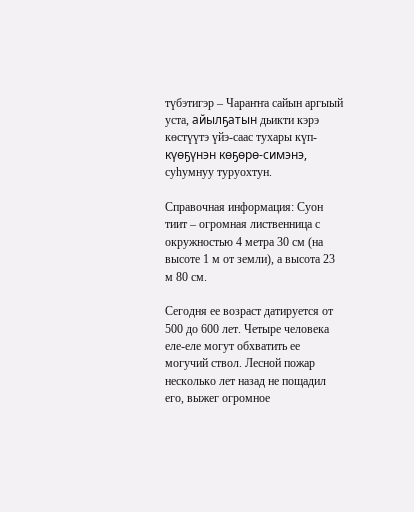түбэтигэр – Чараҥҥа сайын аргыый уста, айылҕатын дьикти кэрэ көстүүтэ үйэ-саас тухары күп-күөҕүнэн көҕөрө-симэнэ, суһумнуу туруохтун.

Справочная информация: Суон тиит – огромная лиственница с окружностью 4 метра 30 см (на высоте 1 м от земли), а высота 23 м 80 см.

Сегодня ее возраст датируется от 500 до 600 лет. Четыре человека еле-еле могут обхватить ее могучий ствол. Лесной пожар несколько лет назад не пощадил его, выжег огромное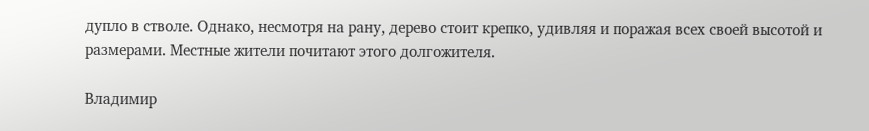дупло в стволе. Однако, несмотря на рану, дерево стоит крепко, удивляя и поражая всех своей высотой и размерами. Местные жители почитают этого долгожителя.

Владимир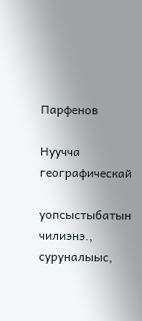Парфенов

Нуучча географическай

уопсыстыбатын чилиэнэ., суруналыыс,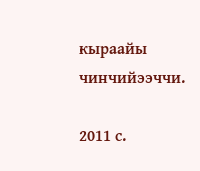кыраайы чинчийээччи.

2011 с.